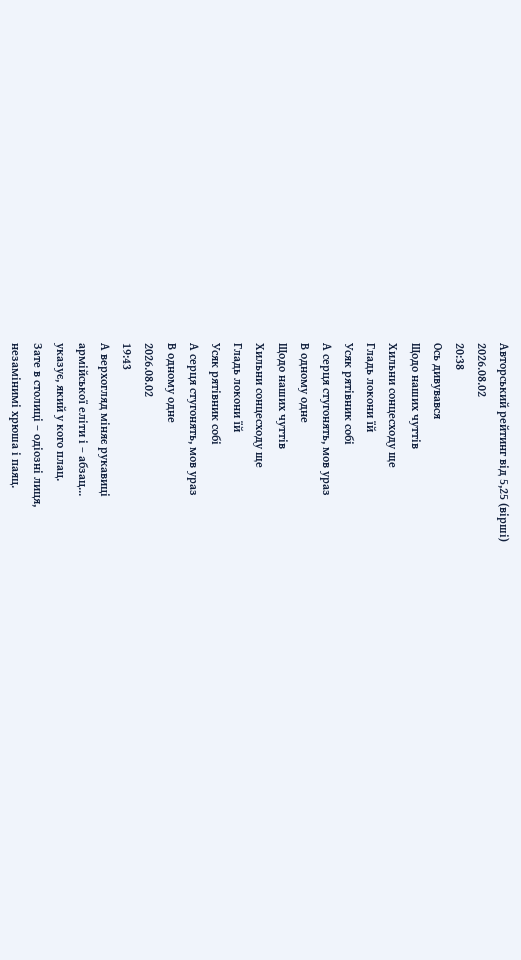Авторський рейтинг від 5,25 (вірші)
2026.08.02
20:38
Ось дивувався
Щодо наших чуттів
Хильни сонцесходу ще
Гладь локони їй
Усяк рятівник собі
А серця стугонять, мов ураз
В одному одне
Щодо наших чуттів
Хильни сонцесходу ще
Гладь локони їй
Усяк рятівник собі
А серця стугонять, мов ураз
В одному одне
2026.08.02
19:43
А верхогляд міняє рукавиці
армійської еліти і – абзац...
указує, який у кого плац.
Зате в столиці – одіозні лиця,
незамінимі хрюша і паяц.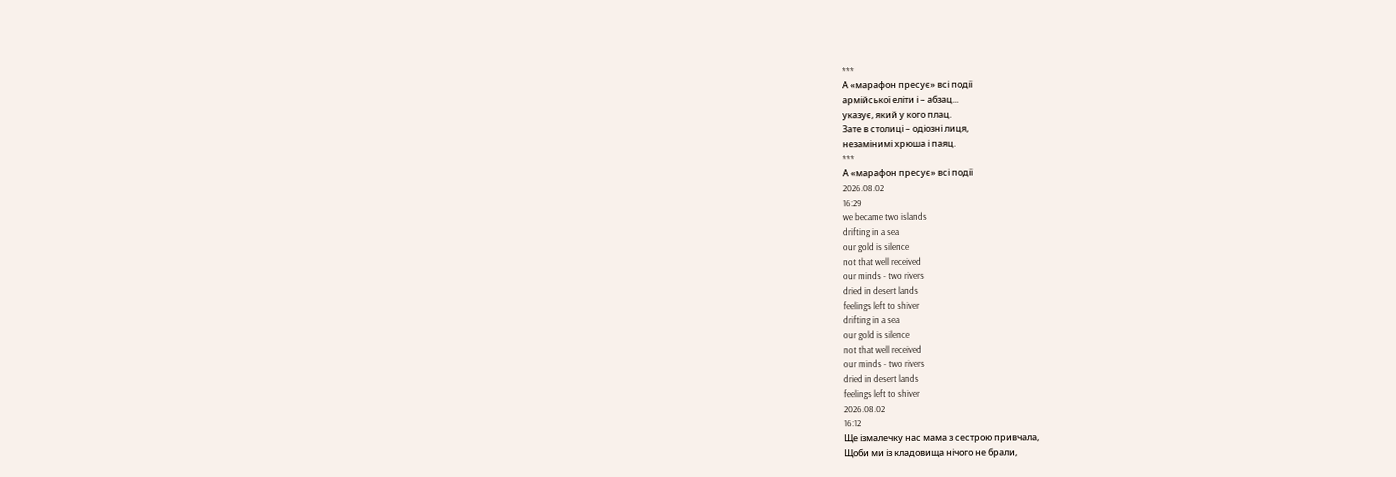***
А «марафон пресує» всі події
армійської еліти і – абзац...
указує, який у кого плац.
Зате в столиці – одіозні лиця,
незамінимі хрюша і паяц.
***
А «марафон пресує» всі події
2026.08.02
16:29
we became two islands
drifting in a sea
our gold is silence
not that well received
our minds - two rivers
dried in desert lands
feelings left to shiver
drifting in a sea
our gold is silence
not that well received
our minds - two rivers
dried in desert lands
feelings left to shiver
2026.08.02
16:12
Ще ізмалечку нас мама з сестрою привчала,
Щоби ми із кладовища нічого не брали,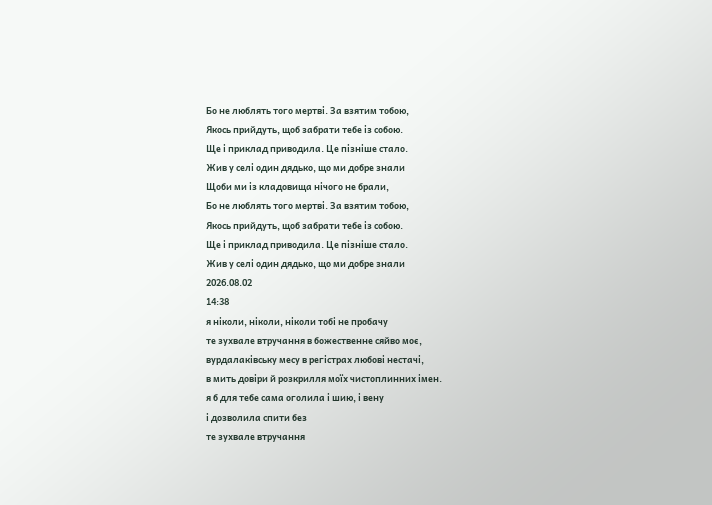Бо не люблять того мертві. За взятим тобою,
Якось прийдуть, щоб забрати тебе із собою.
Ще і приклад приводила. Це пізніше стало.
Жив у селі один дядько, що ми добре знали
Щоби ми із кладовища нічого не брали,
Бо не люблять того мертві. За взятим тобою,
Якось прийдуть, щоб забрати тебе із собою.
Ще і приклад приводила. Це пізніше стало.
Жив у селі один дядько, що ми добре знали
2026.08.02
14:38
я ніколи, ніколи, ніколи тобі не пробачу
те зухвале втручання в божественне сяйво моє,
вурдалаківську месу в регістрах любові нестачі,
в мить довіри й розкрилля моїх чистоплинних імен.
я б для тебе сама оголила і шию, і вену
і дозволила спити без
те зухвале втручання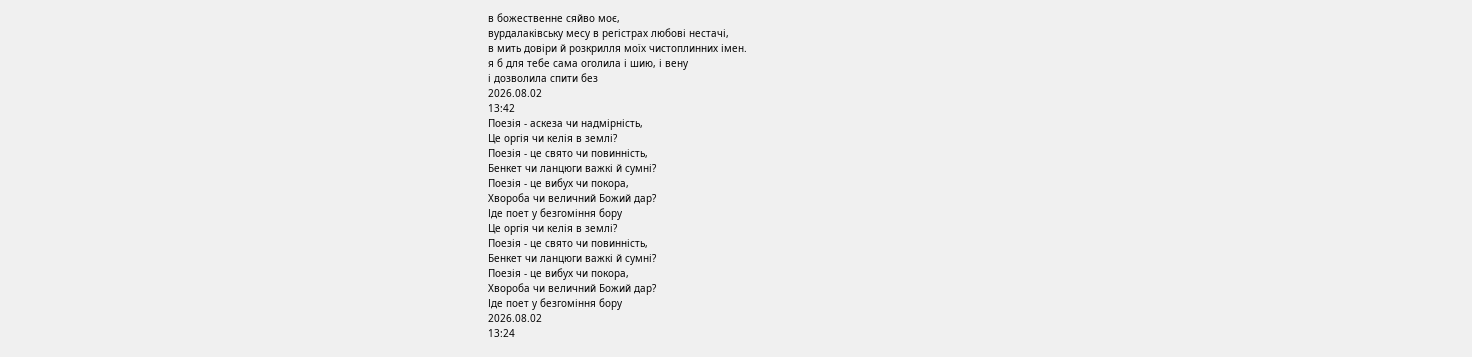в божественне сяйво моє,
вурдалаківську месу в регістрах любові нестачі,
в мить довіри й розкрилля моїх чистоплинних імен.
я б для тебе сама оголила і шию, і вену
і дозволила спити без
2026.08.02
13:42
Поезія - аскеза чи надмірність,
Це оргія чи келія в землі?
Поезія - це свято чи повинність,
Бенкет чи ланцюги важкі й сумні?
Поезія - це вибух чи покора,
Хвороба чи величний Божий дар?
Іде поет у безгоміння бору
Це оргія чи келія в землі?
Поезія - це свято чи повинність,
Бенкет чи ланцюги важкі й сумні?
Поезія - це вибух чи покора,
Хвороба чи величний Божий дар?
Іде поет у безгоміння бору
2026.08.02
13:24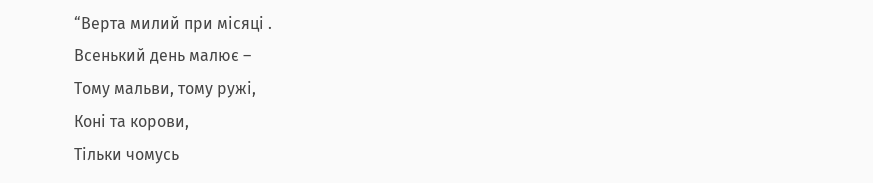“Верта милий при місяці .
Всенький день малює –
Тому мальви, тому ружі,
Коні та корови,
Тільки чомусь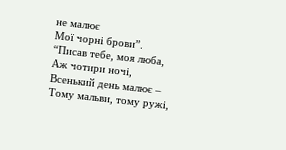не малює
Мої чорні брови”.
“Писав тебе, моя люба,
Аж чотири ночі,
Всенький день малює –
Тому мальви, тому ружі,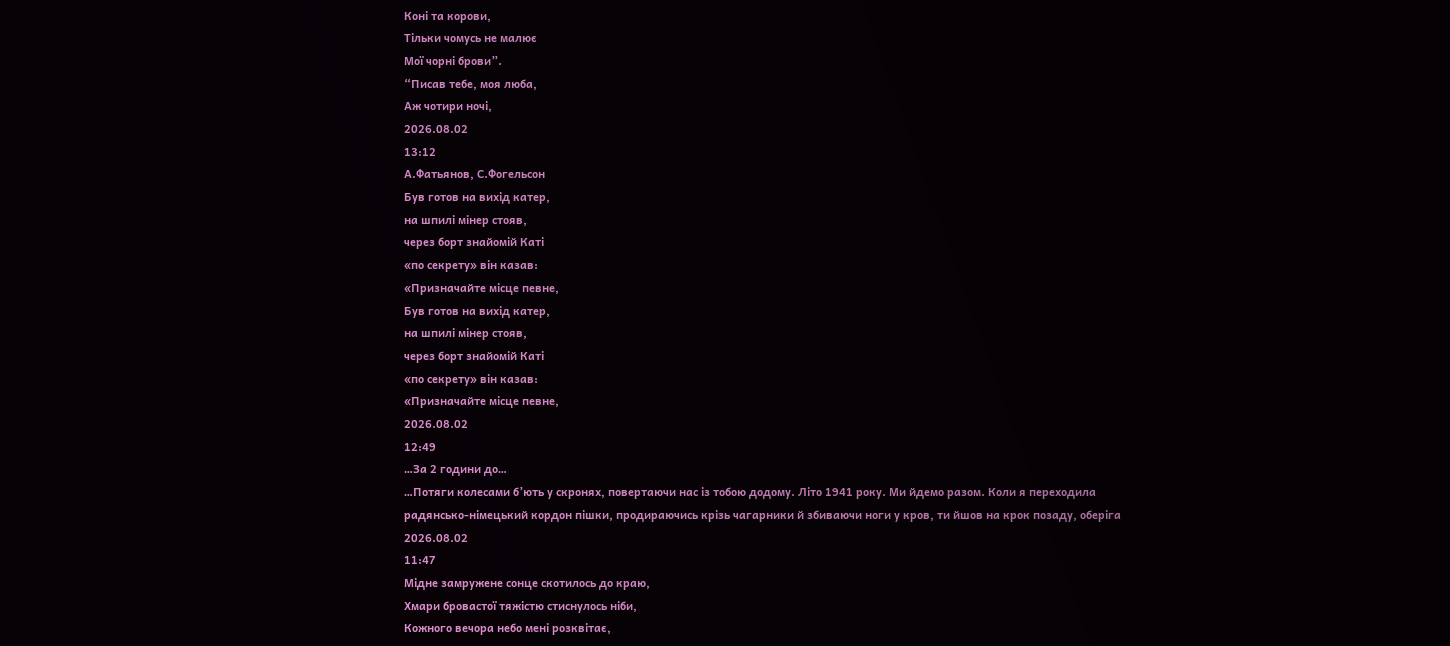Коні та корови,
Тільки чомусь не малює
Мої чорні брови”.
“Писав тебе, моя люба,
Аж чотири ночі,
2026.08.02
13:12
А.Фатьянов, С.Фогельсон
Був готов на вихід катер,
на шпилі мінер стояв,
через борт знайомій Каті
«по секрету» він казав:
«Призначайте місце певне,
Був готов на вихід катер,
на шпилі мінер стояв,
через борт знайомій Каті
«по секрету» він казав:
«Призначайте місце певне,
2026.08.02
12:49
…За 2 години до…
…Потяги колесами б’ють у скронях, повертаючи нас із тобою додому. Літо 1941 року. Ми йдемо разом. Коли я переходила радянсько-німецький кордон пішки, продираючись крізь чагарники й збиваючи ноги у кров, ти йшов на крок позаду, оберіга
2026.08.02
11:47
Мідне замружене сонце скотилось до краю,
Хмари бровастої тяжістю стиснулось ніби,
Кожного вечора небо мені розквітає,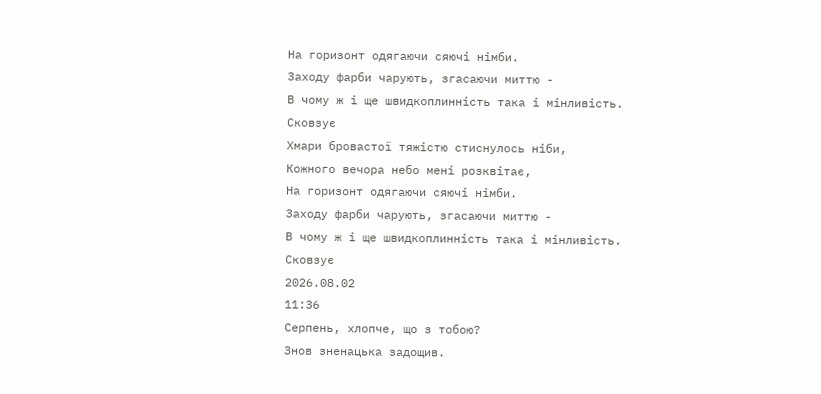На горизонт одягаючи сяючі німби.
Заходу фарби чарують, згасаючи миттю -
В чому ж і ще швидкоплинність така і мінливість.
Сковзує
Хмари бровастої тяжістю стиснулось ніби,
Кожного вечора небо мені розквітає,
На горизонт одягаючи сяючі німби.
Заходу фарби чарують, згасаючи миттю -
В чому ж і ще швидкоплинність така і мінливість.
Сковзує
2026.08.02
11:36
Серпень, хлопче, що з тобою?
Знов зненацька задощив.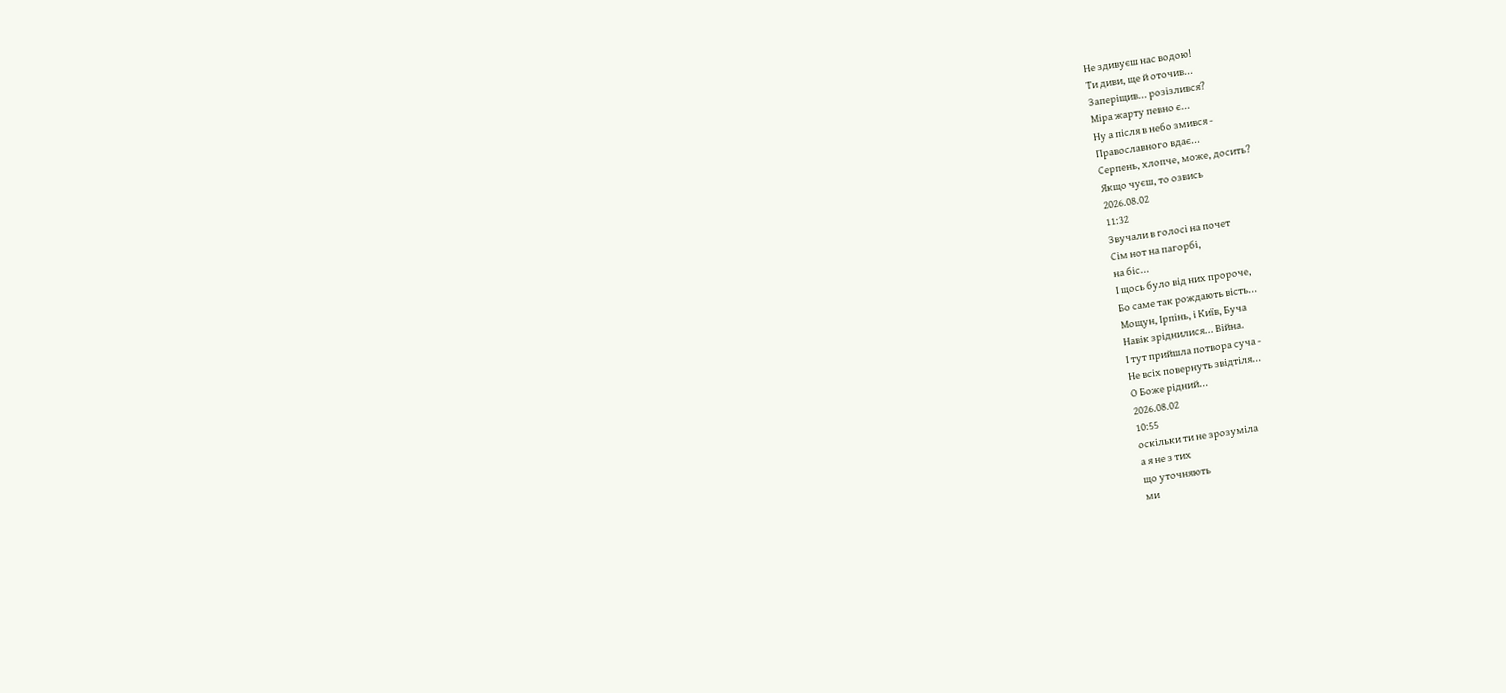Не здивуєш нас водою!
Ти диви, ще й оточив...
Заперіщив... розізлився?
Міра жарту певно є...
Ну а після в небо змився -
Православного вдає...
Серпень, хлопче, може, досить?
Якщо чуєш, то озвись
2026.08.02
11:32
Звучали в голосі на почет
Сім нот на пагорбі,
на біс...
І щось було від них пророче,
Бо саме так рождають вість...
Мощун, Ірпінь, і Київ, Буча
Навік зріднилися... Війна.
І тут прийшла потвора суча -
Не всіх повернуть звідтіля...
О Боже рідний...
2026.08.02
10:55
оскільки ти не зрозуміла
а я не з тих
що уточняють
ми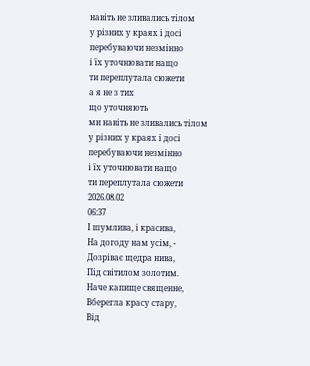навіть не зливались тілом
у різних у краях і досі
перебуваючи незмінно
і їх уточнювати нащо
ти переплутала сюжети
а я не з тих
що уточняють
ми навіть не зливались тілом
у різних у краях і досі
перебуваючи незмінно
і їх уточнювати нащо
ти переплутала сюжети
2026.08.02
06:37
І шумлива, і красива,
На догоду нам усім, -
Дозріває щедра нива,
Під світилом золотим.
Наче капище священне,
Вберегла красу стару,
Від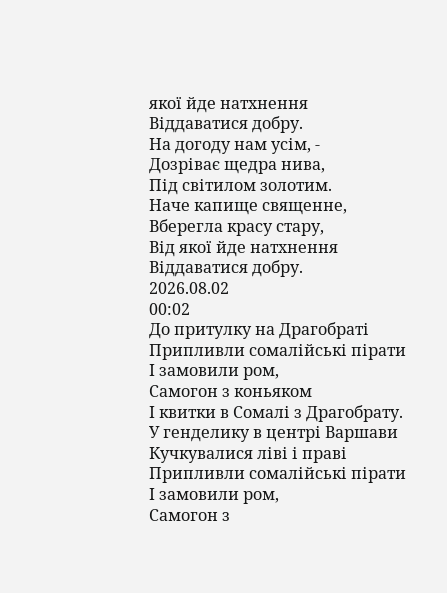якої йде натхнення
Віддаватися добру.
На догоду нам усім, -
Дозріває щедра нива,
Під світилом золотим.
Наче капище священне,
Вберегла красу стару,
Від якої йде натхнення
Віддаватися добру.
2026.08.02
00:02
До притулку на Драгобраті
Припливли сомалійські пірати
І замовили ром,
Самогон з коньяком
І квитки в Сомалі з Драгобрату.
У генделику в центрі Варшави
Кучкувалися ліві і праві
Припливли сомалійські пірати
І замовили ром,
Самогон з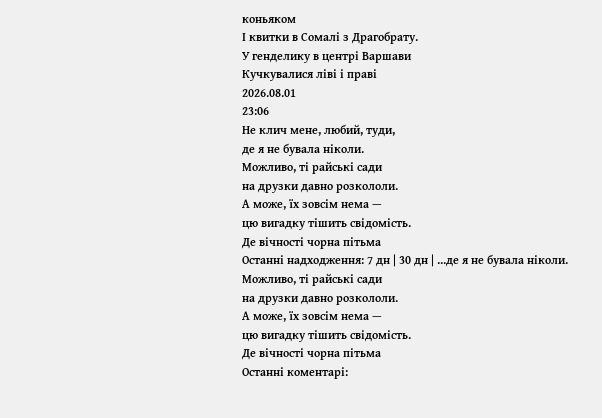коньяком
І квитки в Сомалі з Драгобрату.
У генделику в центрі Варшави
Кучкувалися ліві і праві
2026.08.01
23:06
Не клич мене, любий, туди,
де я не бувала ніколи.
Можливо, ті райські сади
на друзки давно розкололи.
А може, їх зовсім нема —
цю вигадку тішить свідомість.
Де вічності чорна пітьма
Останні надходження: 7 дн | 30 дн | ...де я не бувала ніколи.
Можливо, ті райські сади
на друзки давно розкололи.
А може, їх зовсім нема —
цю вигадку тішить свідомість.
Де вічності чорна пітьма
Останні коментарі: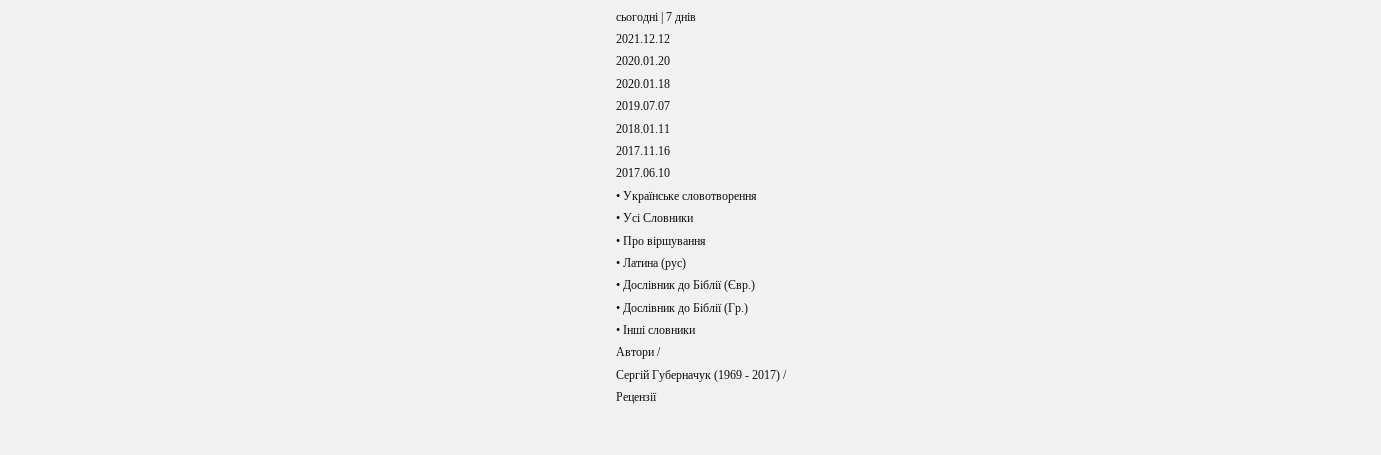сьогодні | 7 днів
2021.12.12
2020.01.20
2020.01.18
2019.07.07
2018.01.11
2017.11.16
2017.06.10
• Українське словотворення
• Усі Словники
• Про віршування
• Латина (рус)
• Дослівник до Біблії (Євр.)
• Дослівник до Біблії (Гр.)
• Інші словники
Автори /
Сергій Губерначук (1969 - 2017) /
Рецензії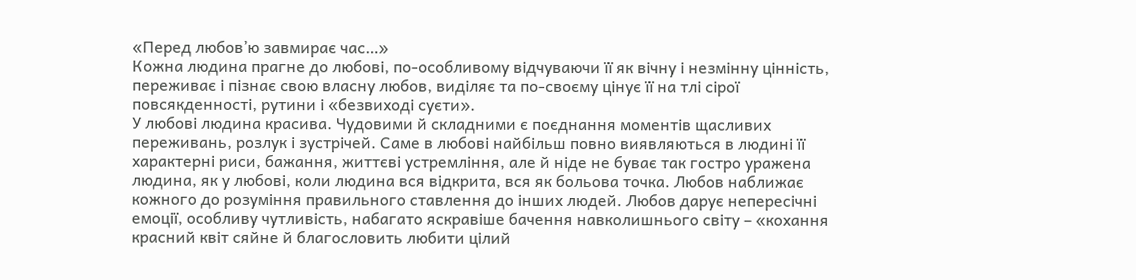«Перед любов’ю завмирає час…»
Кожна людина прагне до любові, по-особливому відчуваючи її як вічну і незмінну цінність, переживає і пізнає свою власну любов, виділяє та по-своєму цінує її на тлі сірої повсякденності, рутини і «безвиході суєти».
У любові людина красива. Чудовими й складними є поєднання моментів щасливих переживань, розлук і зустрічей. Саме в любові найбільш повно виявляються в людині її характерні риси, бажання, життєві устремління, але й ніде не буває так гостро уражена людина, як у любові, коли людина вся відкрита, вся як больова точка. Любов наближає кожного до розуміння правильного ставлення до інших людей. Любов дарує непересічні емоції, особливу чутливість, набагато яскравіше бачення навколишнього світу – «кохання красний квіт сяйне й благословить любити цілий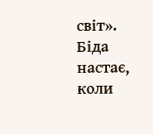світ». Біда настає, коли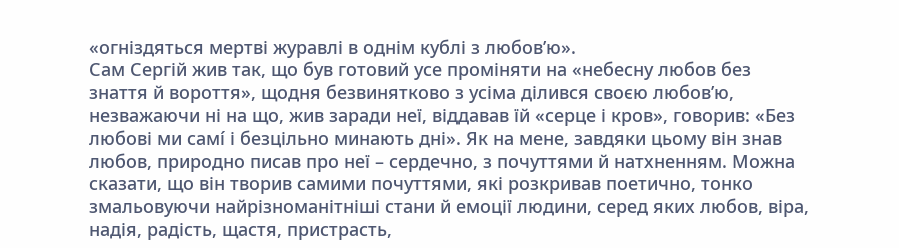«огніздяться мертві журавлі в однім кублі з любов’ю».
Сам Сергій жив так, що був готовий усе проміняти на «небесну любов без знаття й вороття», щодня безвинятково з усіма ділився своєю любов’ю, незважаючи ні на що, жив заради неї, віддавав їй «серце і кров», говорив: «Без любові ми самі́ і безцільно минають дні». Як на мене, завдяки цьому він знав любов, природно писав про неї – сердечно, з почуттями й натхненням. Можна сказати, що він творив самими почуттями, які розкривав поетично, тонко змальовуючи найрізноманітніші стани й емоції людини, серед яких любов, віра, надія, радість, щастя, пристрасть,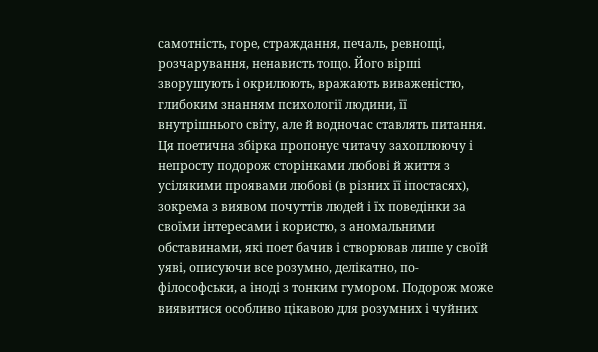самотність, горе, страждання, печаль, ревнощі, розчарування, ненависть тощо. Його вірші зворушують і окрилюють, вражають виваженістю, глибоким знанням психології людини, її внутрішнього світу, але й водночас ставлять питання.
Ця поетична збірка пропонує читачу захоплюючу і непросту подорож сторінками любові й життя з усілякими проявами любові (в різних її іпостасях), зокрема з виявом почуттів людей і їх поведінки за своїми інтересами і користю, з аномальними обставинами, які поет бачив і створював лише у своїй уяві, описуючи все розумно, делікатно, по-філософськи, а іноді з тонким гумором. Подорож може виявитися особливо цікавою для розумних і чуйних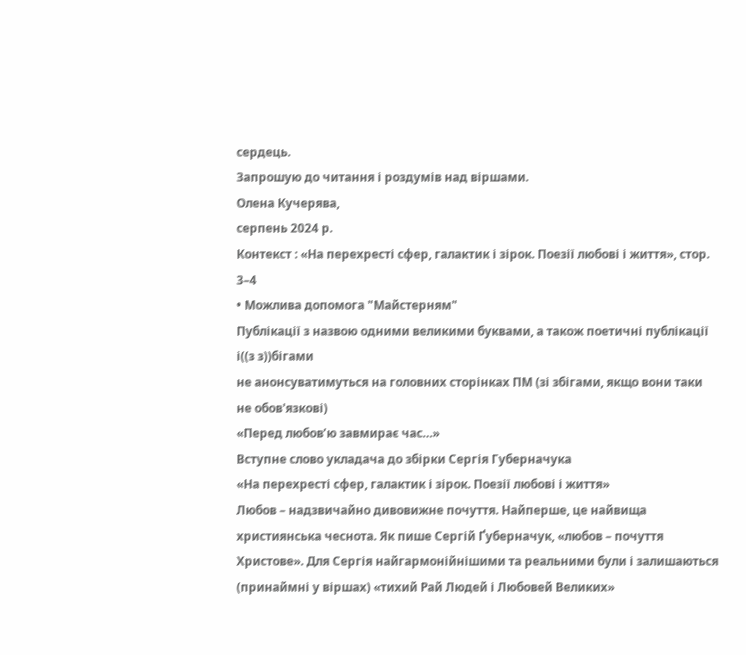сердець.
Запрошую до читання і роздумів над віршами.
Олена Кучерява,
серпень 2024 р.
Контекст : «На перехресті сфер, галактик і зірок. Поезії любові і життя», стор. 3–4
• Можлива допомога "Майстерням"
Публікації з назвою одними великими буквами, а також поетичні публікації і((з з))бігами
не анонсуватимуться на головних сторінках ПМ (зі збігами, якщо вони таки не обов'язкові)
«Перед любов’ю завмирає час…»
Вступне слово укладача до збірки Сергія Губерначука
«На перехресті сфер, галактик і зірок. Поезії любові і життя»
Любов – надзвичайно дивовижне почуття. Найперше, це найвища християнська чеснота. Як пише Сергій Ґуберначук, «любов – почуття Христове». Для Сергія найгармонійнішими та реальними були і залишаються (принаймні у віршах) «тихий Рай Людей і Любовей Великих»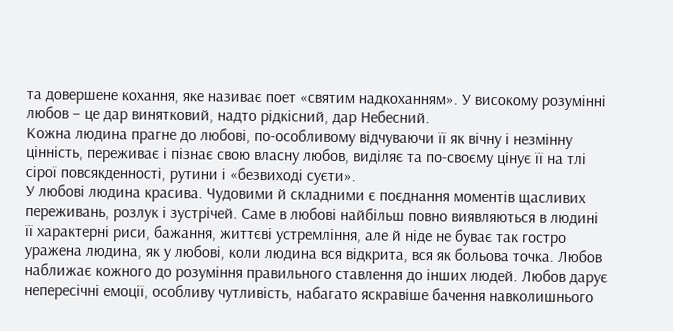та довершене кохання, яке називає поет «святим надкоханням». У високому розумінні любов – це дар винятковий, надто рідкісний, дар Небесний.
Кожна людина прагне до любові, по-особливому відчуваючи її як вічну і незмінну цінність, переживає і пізнає свою власну любов, виділяє та по-своєму цінує її на тлі сірої повсякденності, рутини і «безвиході суєти».
У любові людина красива. Чудовими й складними є поєднання моментів щасливих переживань, розлук і зустрічей. Саме в любові найбільш повно виявляються в людині її характерні риси, бажання, життєві устремління, але й ніде не буває так гостро уражена людина, як у любові, коли людина вся відкрита, вся як больова точка. Любов наближає кожного до розуміння правильного ставлення до інших людей. Любов дарує непересічні емоції, особливу чутливість, набагато яскравіше бачення навколишнього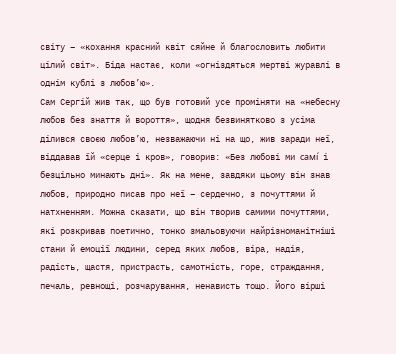світу – «кохання красний квіт сяйне й благословить любити цілий світ». Біда настає, коли «огніздяться мертві журавлі в однім кублі з любов’ю».
Сам Сергій жив так, що був готовий усе проміняти на «небесну любов без знаття й вороття», щодня безвинятково з усіма ділився своєю любов’ю, незважаючи ні на що, жив заради неї, віддавав їй «серце і кров», говорив: «Без любові ми самі́ і безцільно минають дні». Як на мене, завдяки цьому він знав любов, природно писав про неї – сердечно, з почуттями й натхненням. Можна сказати, що він творив самими почуттями, які розкривав поетично, тонко змальовуючи найрізноманітніші стани й емоції людини, серед яких любов, віра, надія, радість, щастя, пристрасть, самотність, горе, страждання, печаль, ревнощі, розчарування, ненависть тощо. Його вірші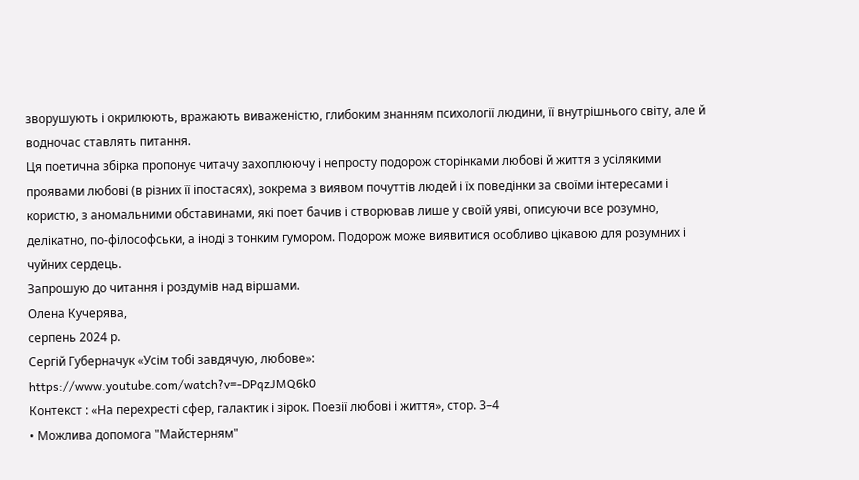зворушують і окрилюють, вражають виваженістю, глибоким знанням психології людини, її внутрішнього світу, але й водночас ставлять питання.
Ця поетична збірка пропонує читачу захоплюючу і непросту подорож сторінками любові й життя з усілякими проявами любові (в різних її іпостасях), зокрема з виявом почуттів людей і їх поведінки за своїми інтересами і користю, з аномальними обставинами, які поет бачив і створював лише у своїй уяві, описуючи все розумно, делікатно, по-філософськи, а іноді з тонким гумором. Подорож може виявитися особливо цікавою для розумних і чуйних сердець.
Запрошую до читання і роздумів над віршами.
Олена Кучерява,
серпень 2024 р.
Сергій Губерначук «Усім тобі завдячую, любове»:
https://www.youtube.com/watch?v=-DPqzJMQ6k0
Контекст : «На перехресті сфер, галактик і зірок. Поезії любові і життя», стор. 3–4
• Можлива допомога "Майстерням"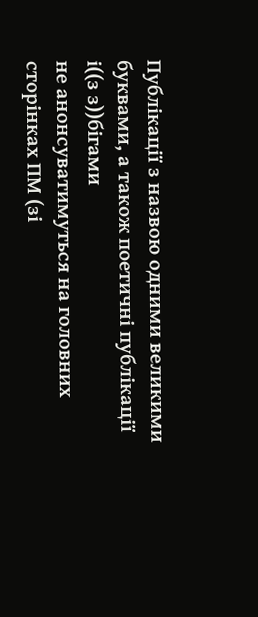Публікації з назвою одними великими буквами, а також поетичні публікації і((з з))бігами
не анонсуватимуться на головних сторінках ПМ (зі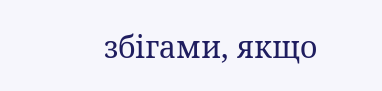збігами, якщо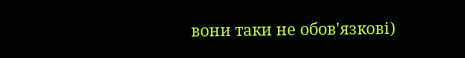вони таки не обов'язкові)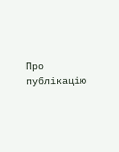Про публікацію